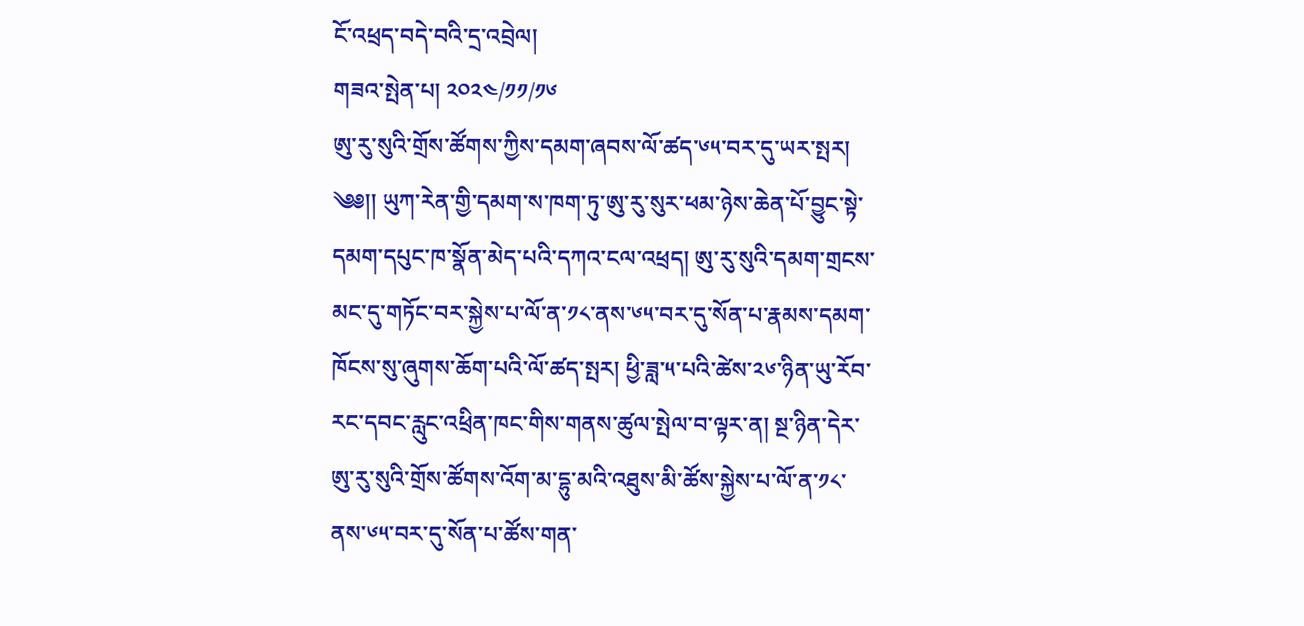ངོ་འཕྲད་བདེ་བའི་དྲ་འབྲེལ།
གཟའ་སྤེན་པ། ༢༠༢༤/༡༡/༡༦
ཨུ་རུ་སུའི་གྲོས་ཚོགས་ཀྱིས་དམག་ཞབས་ལོ་ཚད་༦༥་བར་དུ་ཡར་སྤར།
༄༅།། ཡུཀ་རེན་གྱི་དམག་ས་ཁག་ཏུ་ཨུ་རུ་སུར་ཕམ་ཉེས་ཆེན་པོ་བྱུང་སྟེ་དམག་དཔུང་ཁ་སྣོན་མེད་པའི་དཀའ་ངལ་འཕྲད། ཨུ་རུ་སུའི་དམག་གྲངས་མང་དུ་གཏོང་བར་སྐྱེས་པ་ལོ་ན་༡༨་ནས་༦༥་བར་དུ་སོན་པ་རྣམས་དམག་ཁོངས་སུ་ཞུགས་ཆོག་པའི་ལོ་ཚད་སྤར། ཕྱི་ཟླ་༥་པའི་ཚེས་༢༦་ཉིན་ཡུ་རོབ་རང་དབང་རླུང་འཕྲིན་ཁང་གིས་གནས་ཚུལ་སྤེལ་བ་ལྟར་ན། སྔ་ཉིན་དེར་ཨུ་རུ་སུའི་གྲོས་ཚོགས་འོག་མ་དྷུ་མའི་འཐུས་མི་ཚོས་སྐྱེས་པ་ལོ་ན་༡༨་ནས་༦༥་བར་དུ་སོན་པ་ཚོས་གན་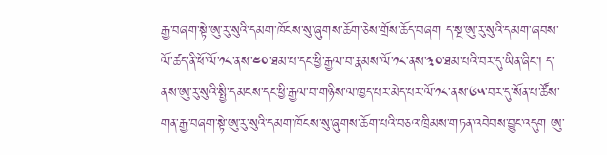རྒྱ་བཞག་སྟེ་ཨུ་རུ་སུའི་དམག་ཁོངས་སུ་ཞུགས་ཆོག་ཅེས་གྲོས་ཆོད་བཞག ད་སྔ་ཨུ་རུ་སུའི་དམག་ཞབས་ལོ་ཚད་ནི་ཕོ་ལོ་༡༨་ནས་༤༠་ཐམ་པ་དང་ཕྱི་རྒྱལ་བ་རྣམས་ལོ་༡༨་ནས་༣༠་ཐམ་པའི་བར་དུ་ཡིན་ཞིང་། ད་ནས་ཨུ་རུ་སུའི་སྤྱི་དམངས་དང་ཕྱི་རྒྱལ་བ་གཉིས་ལ་ཁྱད་པར་མེད་པར་ལོ་༡༨་ནས་༦༥་བར་དུ་སོན་པ་ཚོས་གན་རྒྱ་བཞག་སྟེ་ཨུ་རུ་སུའི་དམག་ཁོངས་སུ་ཞུགས་ཆོག་པའི་བཅའ་ཁྲིམས་གཏན་འབེབས་བྱུང་འདུག ཨུ་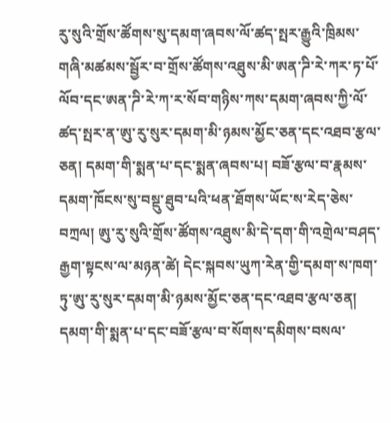རུ་སུའི་གྲོས་ཚོགས་སུ་དམག་ཞབས་ལོ་ཚད་སྤར་རྒྱུའི་ཁྲིམས་གཞི་མཚམས་སྦྱོར་བ་གྲོས་ཚོགས་འཐུས་མི་ཨན་ཌི་རེ་ཀར་ཏ་པོ་ལོབ་དང་ཨན་ཌི་རེ་ཀ་ར་སོབ་གཉིས་ཀས་དམག་ཞབས་ཀྱི་ལོ་ཚད་སྤར་ན་ཨུ་རུ་སུར་དམག་མི་ཉམས་མྱོང་ཅན་དང་འཐབ་རྩལ་ཅན། དམག་གི་སྨན་པ་དང་སྨན་ཞབས་པ། བཟོ་རྩལ་བ་རྣམས་དམག་ཁོངས་སུ་བསྡུ་ཐུབ་པའི་ཕན་ཐོགས་ཡོང་ས་རེད་ཅེས་བཀྲལ། ཨུ་རུ་སུའི་གྲོས་ཚོགས་འཐུས་མི་དེ་དག་གི་འགྲེལ་བཤད་རྒྱག་སྟངས་ལ་མཉན་ཚེ། དེང་སྐབས་ཡུཀ་རེན་གྱི་དམག་ས་ཁག་ཏུ་ཨུ་རུ་སུར་དམག་མི་ཉམས་མྱོང་ཅན་དང་འཐབ་རྩལ་ཅན། དམག་གི་སྨན་པ་དང་བཟོ་རྩལ་བ་སོགས་དམིགས་བསལ་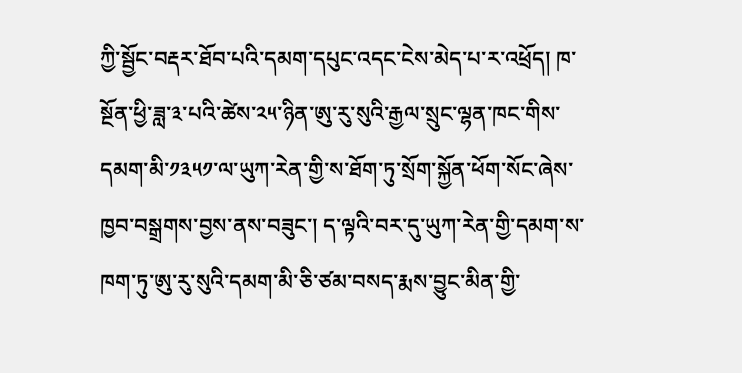ཀྱི་སྦྱོང་བརྡར་ཐོབ་པའི་དམག་དཔུང་འདང་ངེས་མེད་པ་ར་འཕྲོད། ཁ་སྔོན་ཕྱི་ཟླ་༣་པའི་ཚེས་༢༥་ཉིན་ཨུ་རུ་སུའི་རྒྱལ་སྲུང་ལྷན་ཁང་གིས་དམག་མི་༡༣༥༡་ལ་ཡུཀ་རེན་གྱི་ས་ཐོག་ཏུ་སྲོག་སྐྱོན་ཕོག་སོང་ཞེས་ཁྱབ་བསྒྲགས་བྱས་ནས་བཟུང་། ད་ལྟའི་བར་དུ་ཡུཀ་རེན་གྱི་དམག་ས་ཁག་ཏུ་ཨུ་རུ་སུའི་དམག་མི་ཅི་ཙམ་བསད་རྨས་བྱུང་མིན་གྱི་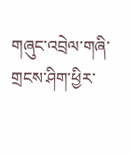གཞུང་འབྲེལ་གཞི་གྲངས་ཤིག་ཕྱིར་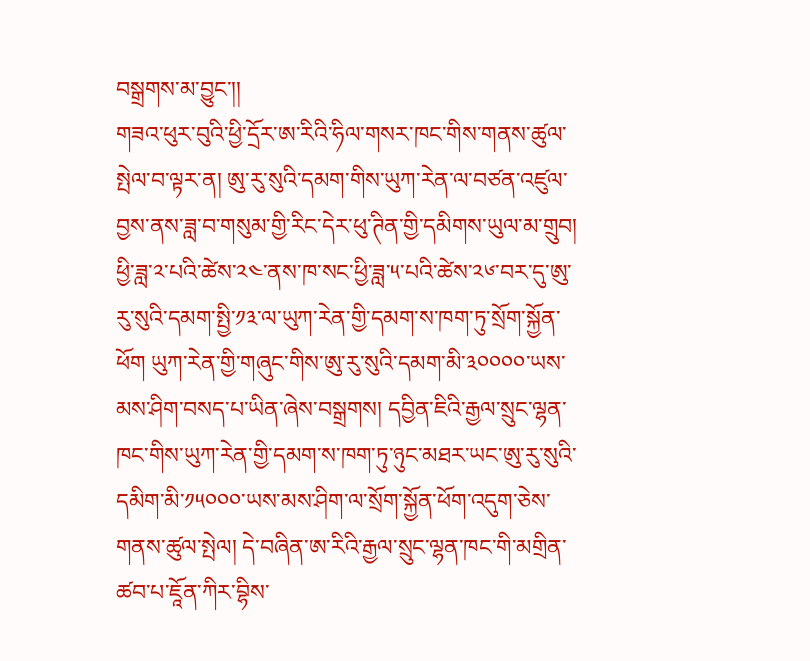བསྒྲགས་མ་བྱུང་།།
གཟའ་ཕུར་བུའི་ཕྱི་དྲོར་ཨ་རིའི་ཧིལ་གསར་ཁང་གིས་གནས་ཚུལ་སྤེལ་བ་ལྟར་ན། ཨུ་རུ་སུའི་དམག་གིས་ཡུཀ་རེན་ལ་བཙན་འཛུལ་བྱས་ནས་ཟླ་བ་གསུམ་གྱི་རིང་དེར་ཕུ་ཊིན་གྱི་དམིགས་ཡུལ་མ་གྲུབ། ཕྱི་ཟླ་༢་པའི་ཚེས་༢༤་ནས་ཁ་སང་ཕྱི་ཟླ་༥་པའི་ཚེས་༢༦་བར་དུ་ཨུ་རུ་སུའི་དམག་སྤྱི་༡༣་ལ་ཡུཀ་རེན་གྱི་དམག་ས་ཁག་ཏུ་སྲོག་སྐྱོན་ཕོག ཡུཀ་རེན་གྱི་གཞུང་གིས་ཨུ་རུ་སུའི་དམག་མི་༣༠༠༠༠་ཡས་མས་ཤིག་བསད་པ་ཡིན་ཞེས་བསྒྲགས། དབྱིན་ཇིའི་རྒྱལ་སྲུང་ལྷན་ཁང་གིས་ཡུཀ་རེན་གྱི་དམག་ས་ཁག་ཏུ་ཉུང་མཐར་ཡང་ཨུ་རུ་སུའི་དམིག་མི་༡༥༠༠༠་ཡས་མས་ཤིག་ལ་སྲོག་སྐྱོན་ཕོག་འདུག་ཅེས་གནས་ཚུལ་སྤེལ། དེ་བཞིན་ཨ་རིའི་རྒྱལ་སྲུང་ལྷན་ཁང་གི་མགྲིན་ཚབ་པ་ཇཱོན་ཀིར་བྷིས་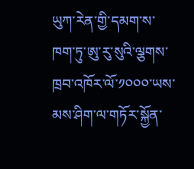ཡུཀ་རེན་གྱི་དམག་ས་ཁག་ཏུ་ཨུ་རུ་སུའི་ལྕགས་ཁྲབ་འཁོར་ལོ་༡༠༠༠་ཡས་མས་ཤིག་ལ་གཏོར་སྐྱོན་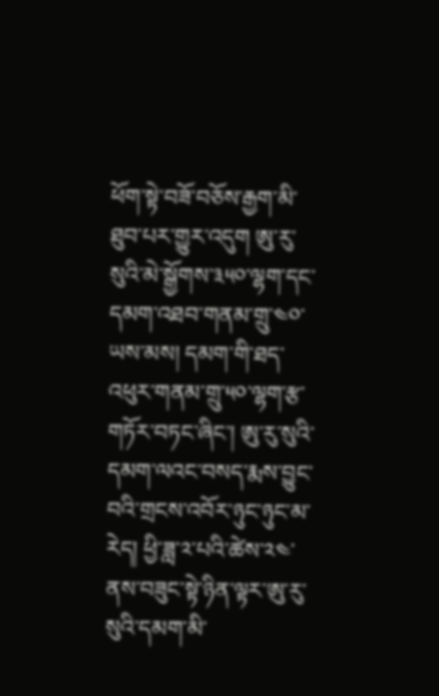ཕོག་སྟེ་བཟོ་བཅོས་རྒྱག་མི་ཐུབ་པར་གྱུར་འདུག ཨུ་རུ་སུའི་མེ་སྒྱོགས་༣༥༠་ལྷག་དང་དམག་འཐབ་གནམ་གྲུ་༤༠་ཡས་མས། དམག་གི་ཐད་འཕུར་གནམ་གྲུ་༥༠་ལྷག་རྩ་གཏོར་བཏང་ཞིང་། ཨུ་རུ་སུའི་དམག་ལའང་བསད་རྨས་བྱུང་བའི་གྲངས་འབོར་ཉུང་ཉུང་མ་རེད། ཕྱི་ཟླ་༢་པའི་ཚེས་༢༤་ནས་བཟུང་སྟེ་ཉིན་ལྟར་ཨུ་རུ་སུའི་དམག་མི་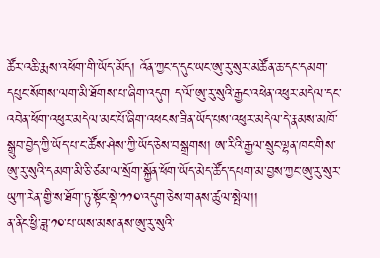ཚོར་འཆི་རྨས་འཕོག་གི་ཡོད་མོད། འོན་ཀྱང་ད་དུང་ཡང་ཨུ་རུ་སུར་མཚོན་ཆ་དང་དམག་དཔུང་སོགས་ལག་མི་ཐོགས་པ་ཞིག་འདུག ད་ལོ་ཨུ་རུ་སུའི་རྒྱང་འཕེན་འཕུར་མདེལ་དང་འབེན་ཕོག་འཕུར་མདེལ་མང་པོ་ཞིག་འཕངས་ཟིན་ཡོད་པས་འཕུར་མདེལ་དེ་རྣམས་མཁོ་སྒྲུབ་བྱེད་ཀྱི་ཡོད་པ་ང་ཚོས་ཤེས་ཀྱི་ཡོད་ཅེས་བསྒྲགས། ཨ་རིའི་རྒྱལ་སྲུང་ལྷན་ཁང་གིས་ཨུ་རུ་སུའི་དམག་མི་ཅི་ཙམ་ལ་སྲོག་སྐྱོན་ཕོག་ཡོད་མེད་ཚོད་དཔག་མ་བྱས་ཀྱང་ཨུ་རུ་སུར་ཡུཀ་རེན་གྱི་ས་ཐོག་ཏུ་སྟོང་སྡེ་༡༡༠་འདུག་ཅེས་གནས་ཚུལ་སྤེལ།།
ན་ནིང་ཕྱི་ཟླ་༡༠་པ་ཡས་མས་ནས་ཨུ་རུ་སུའི་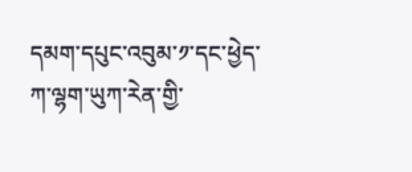དམག་དཔུང་འབུམ་༡་དང་ཕྱེད་ཀ་ལྷག་ཡུཀ་རེན་གྱི་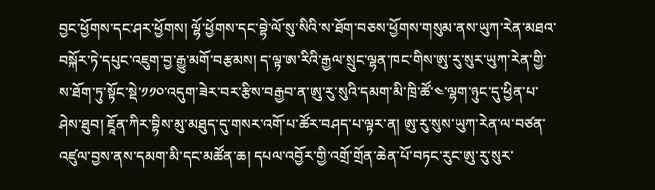བྱང་ཕྱོགས་དང་ཤར་ཕྱོགས། ལྷོ་ཕྱོགས་དང་བྷེ་ལོ་སུ་སིའི་ས་ཐོག་བཅས་ཕྱོགས་གསུམ་ནས་ཡུཀ་རེན་མཐའ་བསྐོར་ཏེ་དཔུང་འཇུག་བྱ་རྒྱུ་མགོ་བརྩམས། ད་ལྟ་ཨ་རིའི་རྒྱལ་སྲུང་ལྷན་ཁང་གིས་ཨུ་རུ་སུར་ཡུཀ་རེན་གྱི་ས་ཐོག་ཏུ་སྟོང་སྡེ་༡༡༠་འདུག་ཟེར་བར་རྩིས་བརྒྱབ་ན་ཨུ་རུ་སུའི་དམག་མི་ཁྲི་ཚོ་༤་ལྷག་ཉུང་དུ་ཕྱིན་པ་ཤེས་ཐུབ། ཇཱོན་ཀིར་བྷིས་མུ་མཐུད་དུ་གསར་འགོ་པ་ཚོར་བཤད་པ་ལྟར་ན། ཨུ་རུ་སུས་ཡུཀ་རེན་ལ་བཙན་འཛུལ་བྱས་ནས་དམག་མི་དང་མཚོན་ཆ། དཔལ་འབྱོར་གྱི་འགྲོ་གྲོན་ཆེན་པོ་བཏང་རུང་ཨུ་རུ་སུར་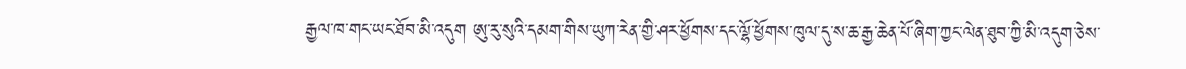རྒྱལ་ཁ་གང་ཡང་ཐོབ་མི་འདུག ཨུ་རུ་སུའི་དམག་གིས་ཡུཀ་རེན་གྱི་ཤར་ཕྱོགས་དང་ལྷོ་ཕྱོགས་ཁུལ་དུ་ས་ཆ་རྒྱ་ཆེན་པོ་ཞིག་ཀྱང་ལེན་ཐུབ་ཀྱི་མི་འདུག་ཅེས་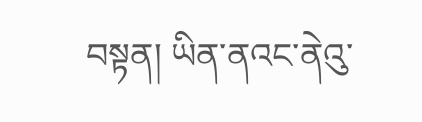བསྟན། ཡིན་ནའང་ནེའུ་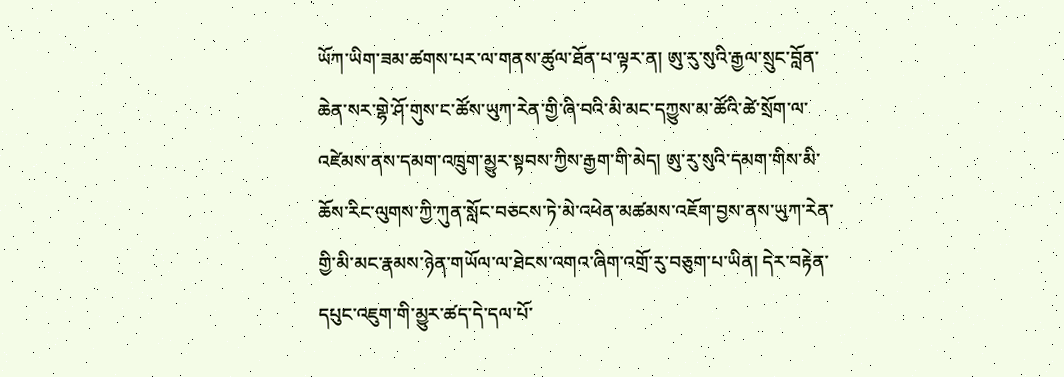ཡོཀ་ཡིག་ཟམ་ཚགས་པར་ལ་གནས་ཚུལ་ཐོན་པ་ལྟར་ན། ཨུ་རུ་སུའི་རྒྱལ་སྲུང་བློན་ཆེན་སར་གྷེ་ཤོ་གུས་ང་ཚོས་ཡུཀ་རེན་གྱི་ཞི་བའི་མི་མང་དཀྱུས་མ་ཚོའི་ཚེ་སྲོག་ལ་འཛེམས་ནས་དམག་འཁྲུག་མྱུར་སྟབས་ཀྱིས་རྒྱག་གི་མེད། ཨུ་རུ་སུའི་དམག་གིས་མི་ཆོས་རིང་ལུགས་ཀྱི་ཀུན་སློང་བཅངས་ཏེ་མེ་འཕེན་མཚམས་འཇོག་བྱས་ནས་ཡུཀ་རེན་གྱི་མི་མང་རྣམས་ཉེན་གཡོལ་ལ་ཐེངས་འགའ་ཞིག་འགྲོ་རུ་བཅུག་པ་ཡིན། དེར་བརྟེན་དཔུང་འཇུག་གི་མྱུར་ཚད་དེ་དལ་པོ་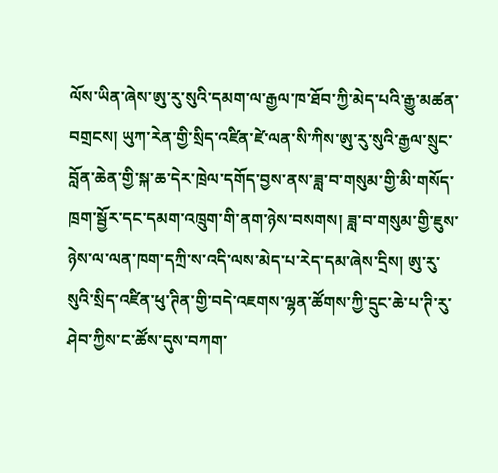ལོས་ཡིན་ཞེས་ཨུ་རུ་སུའི་དམག་ལ་རྒྱལ་ཁ་ཐོབ་ཀྱི་མེད་པའི་རྒྱུ་མཚན་བགྲངས། ཡུཀ་རེན་གྱི་སྲིད་འཛིན་ཛེ་ལན་སི་ཀིས་ཨུ་རུ་སུའི་རྒྱལ་སྲུང་བློན་ཆེན་གྱི་སྐ་ཆ་དེར་ཁྲེལ་དགོད་བྱས་ནས་ཟླ་བ་གསུམ་གྱི་མི་གསོད་ཁྲག་སྦྱོར་དང་དམག་འཁྲུག་གི་ནག་ཉེས་བསགས། ཟླ་བ་གསུམ་གྱི་ཇུས་ཉེས་ལ་ལན་ཁག་དཀྲི་ས་འདི་ལས་མེད་པ་རེད་དམ་ཞེས་དྲིས། ཨུ་རུ་སུའི་སྲིད་འཛིན་ཕུ་ཊིན་གྱི་བདེ་འཇགས་ལྷན་ཚོགས་ཀྱི་དྲུང་ཆེ་པ་ཊི་རུ་ཤེབ་ཀྱིས་ང་ཚོས་དུས་བཀག་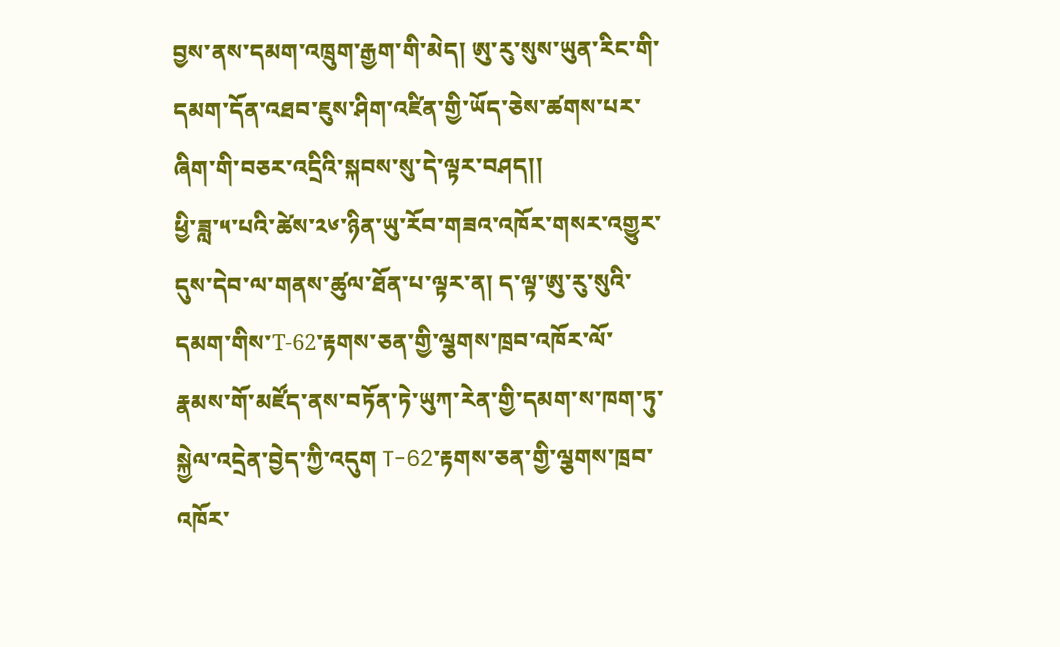བྱས་ནས་དམག་འཁྲུག་རྒྱག་གི་མེད། ཨུ་རུ་སུས་ཡུན་རིང་གི་དམག་དོན་འཐབ་ཇུས་ཤིག་འཛིན་གྱི་ཡོད་ཅེས་ཚགས་པར་ཞིག་གི་བཅར་འདྲིའི་སྐབས་སུ་དེ་ལྟར་བཤད།།
ཕྱི་ཟླ་༥་པའི་ཚེས་༢༦་ཉིན་ཡུ་རོབ་གཟའ་འཁོར་གསར་འགྱུར་དུས་དེབ་ལ་གནས་ཚུལ་ཐོན་པ་ལྟར་ན། ད་ལྟ་ཨུ་རུ་སུའི་དམག་གིས་T-62་རྟགས་ཅན་གྱི་ལྕགས་ཁྲབ་འཁོར་ལོ་རྣམས་གོ་མཛོད་ནས་བཏོན་ཏེ་ཡུཀ་རེན་གྱི་དམག་ས་ཁག་ཏུ་སྐྱེལ་འདྲེན་བྱེད་ཀྱི་འདུག T-62་རྟགས་ཅན་གྱི་ལྕགས་ཁྲབ་འཁོར་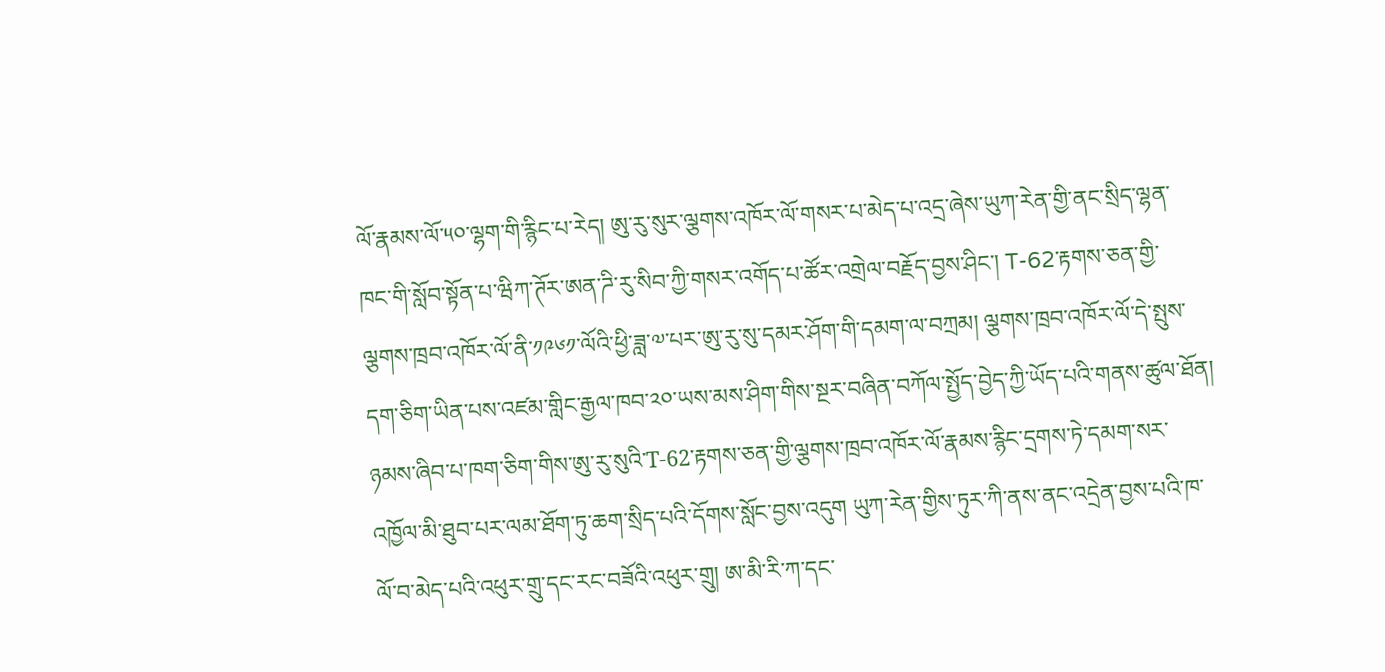ལོ་རྣམས་ལོ་༥༠་ལྷག་གི་རྙིང་པ་རེད། ཨུ་རུ་སུར་ལྕགས་འཁོར་ལོ་གསར་པ་མེད་པ་འདྲ་ཞེས་ཡུཀ་རེན་གྱི་ནང་སྲིད་ལྷན་ཁང་གི་སློབ་སྟོན་པ་ཝིཀ་ཊོར་ཨན་ཌི་རུ་སིབ་ཀྱི་གསར་འགོད་པ་ཚོར་འགྲེལ་བརྗོད་བྱས་ཤིང་། T-62་རྟགས་ཅན་གྱི་ལྕགས་ཁྲབ་འཁོར་ལོ་ནི་༡༩༦༡་ལོའི་ཕྱི་ཟླ་༧་པར་ཨུ་རུ་སུ་དམར་ཤོག་གི་དམག་ལ་བཀྲམ། ལྕགས་ཁྲབ་འཁོར་ལོ་དེ་སྤུས་དག་ཅིག་ཡིན་པས་འཛམ་གླིང་རྒྱལ་ཁབ་༢༠་ཡས་མས་ཤིག་གིས་སྔར་བཞིན་བཀོལ་སྤྱོད་བྱེད་ཀྱི་ཡོད་པའི་གནས་ཚུལ་ཐོན། ཉམས་ཞིབ་པ་ཁག་ཅིག་གིས་ཨུ་རུ་སུའི་T-62་རྟགས་ཅན་གྱི་ལྕགས་ཁྲབ་འཁོར་ལོ་རྣམས་རྙིང་དྲགས་ཏེ་དམག་སར་འཁྱོལ་མི་ཐུབ་པར་ལམ་ཐོག་ཏུ་ཆག་སྲིད་པའི་དོགས་སློང་བྱས་འདུག ཡུཀ་རེན་གྱིས་ཏུར་ཀི་ནས་ནང་འདྲེན་བྱས་པའི་ཁ་ལོ་བ་མེད་པའི་འཕུར་གྲུ་དང་རང་བཟོའི་འཕུར་གྲུ། ཨ་མི་རི་ཀ་དང་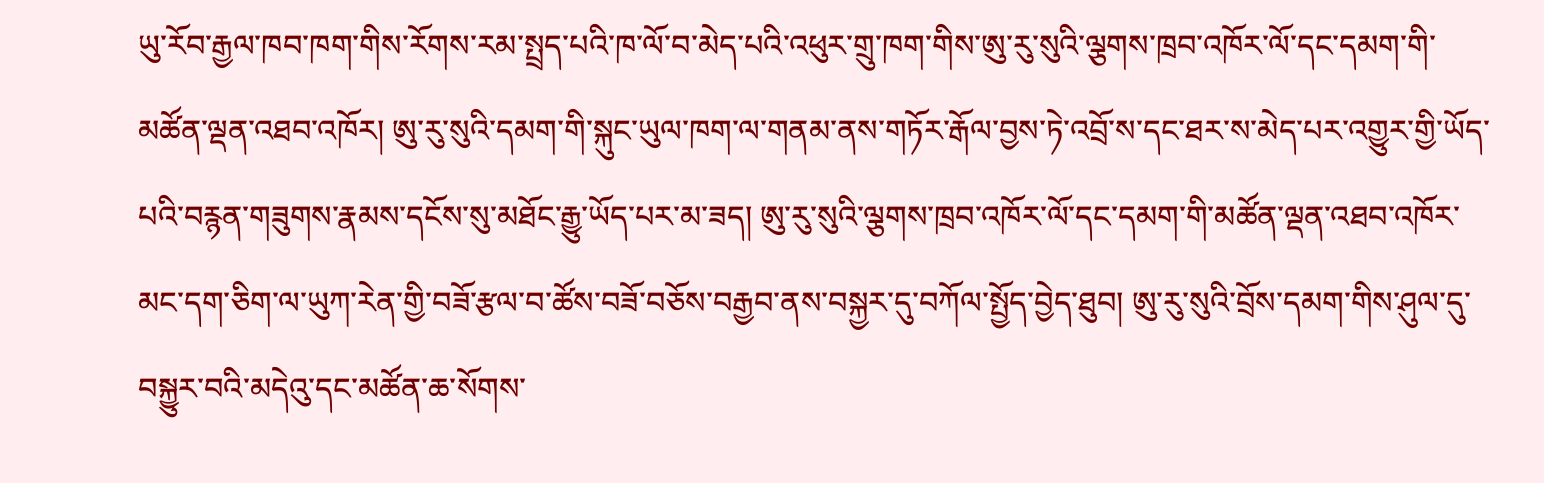ཡུ་རོབ་རྒྱལ་ཁབ་ཁག་གིས་རོགས་རམ་སྤྲད་པའི་ཁ་ལོ་བ་མེད་པའི་འཕུར་གྲུ་ཁག་གིས་ཨུ་རུ་སུའི་ལྕགས་ཁྲབ་འཁོར་ལོ་དང་དམག་གི་མཚོན་ལྡན་འཐབ་འཁོར། ཨུ་རུ་སུའི་དམག་གི་སྐུང་ཡུལ་ཁག་ལ་གནམ་ནས་གཏོར་རྒོལ་བྱས་ཏེ་འབྲོ་ས་དང་ཐར་ས་མེད་པར་འགྱུར་གྱི་ཡོད་པའི་བརྙན་གཟུགས་རྣམས་དངོས་སུ་མཐོང་རྒྱུ་ཡོད་པར་མ་ཟད། ཨུ་རུ་སུའི་ལྕགས་ཁྲབ་འཁོར་ལོ་དང་དམག་གི་མཚོན་ལྡན་འཐབ་འཁོར་མང་དག་ཅིག་ལ་ཡུཀ་རེན་གྱི་བཟོ་རྩལ་བ་ཚོས་བཟོ་བཅོས་བརྒྱབ་ནས་བསྐྱར་དུ་བཀོལ་སྤྱོད་བྱེད་ཐུབ། ཨུ་རུ་སུའི་བྲོས་དམག་གིས་ཤུལ་དུ་བསྐྱུར་བའི་མདེའུ་དང་མཚོན་ཆ་སོགས་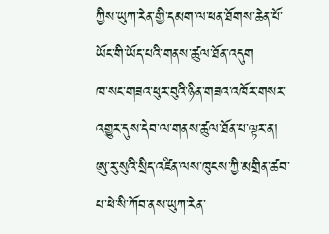ཀྱིས་ཡུཀ་རེན་གྱི་དམག་ལ་ཕན་ཐོགས་ཆེན་པོ་ཡོང་གི་ཡོད་པའི་གནས་ཚུལ་ཐོན་འདུག
ཁ་སང་གཟའ་ཕུར་བུའི་ཉིན་གཟའ་འཁོར་གསར་འགྱུར་དུས་དེབ་ལ་གནས་ཚུལ་ཐོན་པ་ལྟར་ན། ཨུ་རུ་སུའི་སྲིད་འཛིན་ལས་ཁུངས་ཀྱི་མགྲིན་ཚབ་པ་ཕེ་སི་ཀོབ་ནས་ཡུཀ་རེན་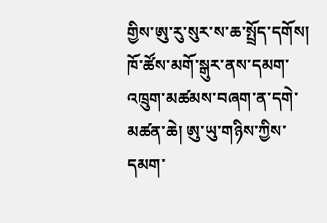གྱིས་ཨུ་རུ་སུར་ས་ཆ་སྤྲོད་དགོས། ཁོ་ཚོས་མགོ་སྒུར་ནས་དམག་འཁྲུག་མཚམས་བཞག་ན་དགེ་མཚན་ཆེ། ཨུ་ཡུ་གཉིས་ཀྱིས་དམག་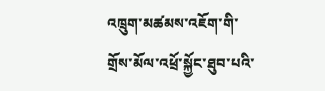འཁྲུག་མཚམས་འཇོག་གི་གྲོས་མོལ་འཕྲོ་སྐྱོང་ཐུབ་པའི་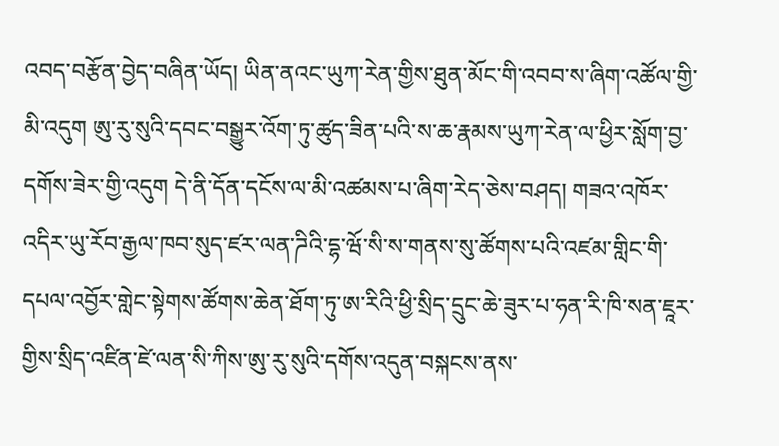འབད་བརྩོན་བྱེད་བཞིན་ཡོད། ཡིན་ནའང་ཡུཀ་རེན་གྱིས་ཐུན་མོང་གི་འབབ་ས་ཞིག་འཚོལ་གྱི་མི་འདུག ཨུ་རུ་སུའི་དབང་བསྒྱུར་འོག་ཏུ་ཚུད་ཟིན་པའི་ས་ཆ་རྣམས་ཡུཀ་རེན་ལ་ཕྱིར་སློག་བྱ་དགོས་ཟེར་གྱི་འདུག དེ་ནི་དོན་དངོས་ལ་མི་འཚམས་པ་ཞིག་རེད་ཅེས་བཤད། གཟའ་འཁོར་འདིར་ཡུ་རོབ་རྒྱལ་ཁབ་སུད་ཛར་ལན་ཌིའི་དྷ་ཝོ་སི་ས་གནས་སུ་ཚོགས་པའི་འཛམ་གླིང་གི་དཔལ་འབྱོར་གླེང་སྟེགས་ཚོགས་ཆེན་ཐོག་ཏུ་ཨ་རིའི་ཕྱི་སྲིད་དྲུང་ཆེ་ཟུར་པ་ཧན་རི་ཁི་སན་ཇཱར་གྱིས་སྲིད་འཛིན་ཛེ་ལན་སི་ཀིས་ཨུ་རུ་སུའི་དགོས་འདུན་བསྐངས་ནས་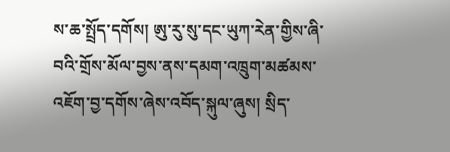ས་ཆ་སྤྲོད་དགོས། ཨུ་རུ་སུ་དང་ཡུཀ་རེན་གྱིས་ཞི་བའི་གྲོས་མོལ་བྱས་ནས་དམག་འཁྲུག་མཚམས་འཇོག་བྱ་དགོས་ཞེས་འབོད་སྐུལ་ཞུས། སྲིད་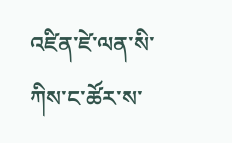འཛིན་ཛེ་ལན་སི་ཀིས་ང་ཚོར་ས་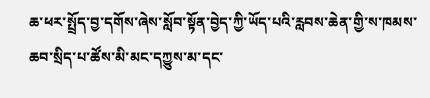ཆ་ཕར་སྤྲོད་བྱ་དགོས་ཞེས་སློབ་སྟོན་བྱེད་ཀྱི་ཡོད་པའི་རླབས་ཆེན་གྱི་ས་ཁམས་ཆབ་སྲིད་པ་ཚོས་མི་མང་དཀྱུས་མ་དང་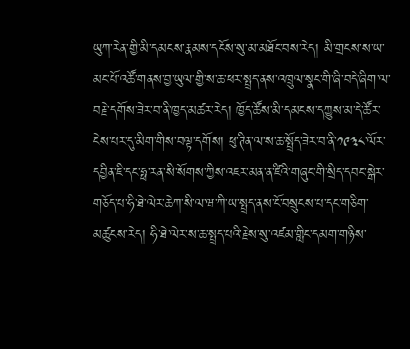ཡུཀ་རེན་གྱི་མི་དམངས་རྣམས་དངོས་སུ་མ་མཐོང་བས་རེད། མི་གྲངས་ས་ཡ་མང་པོ་འཚོ་གནས་བྱ་ཡུལ་གྱི་ས་ཆ་ཕར་སྤྲད་ནས་འཁྲུལ་སྣང་གི་ཞི་བདེ་ཞིག་ལ་བརྗེ་དགོས་ཟེར་བ་ནི་ཁྱད་མཚར་རེད། ཁྱོད་ཚོས་མི་དམངས་དཀྱུས་མ་དེ་ཚོར་ངེས་པར་དུ་མིག་གིས་བལྟ་དགོས། ཕུ་ཊིན་ལ་ས་ཆ་སྤྲོད་ཟེར་བ་ནི་༡༩༣༨་ལོར་དབྱིན་ཇི་དང་ཧྥ་རན་སི་སོགས་ཀྱིས་འཇར་མན་ན་ཛིའི་གཞུང་གི་སྲིད་དབང་སྒེར་གཅོད་པ་ཧི་ཐེ་ལེར་ཆེཀ་སི་ལ་ཝ་ཀི་ཡ་སྤྲད་ནས་ངོ་བསྲུངས་པ་དང་གཅིག་མཚུངས་རེད། ཧི་ཐེ་ལེར་ས་ཆ་སྤྲད་པའི་རྗེས་སུ་འཛམ་གླིང་དམག་གཉིས་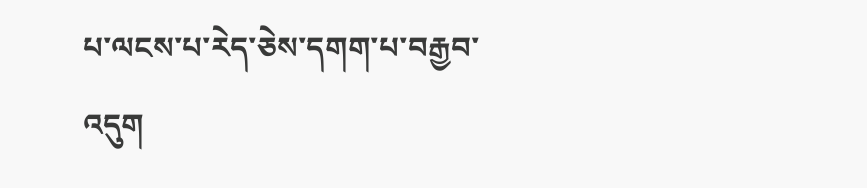པ་ལངས་པ་རེད་ཅེས་དགག་པ་བརྒྱབ་འདུག